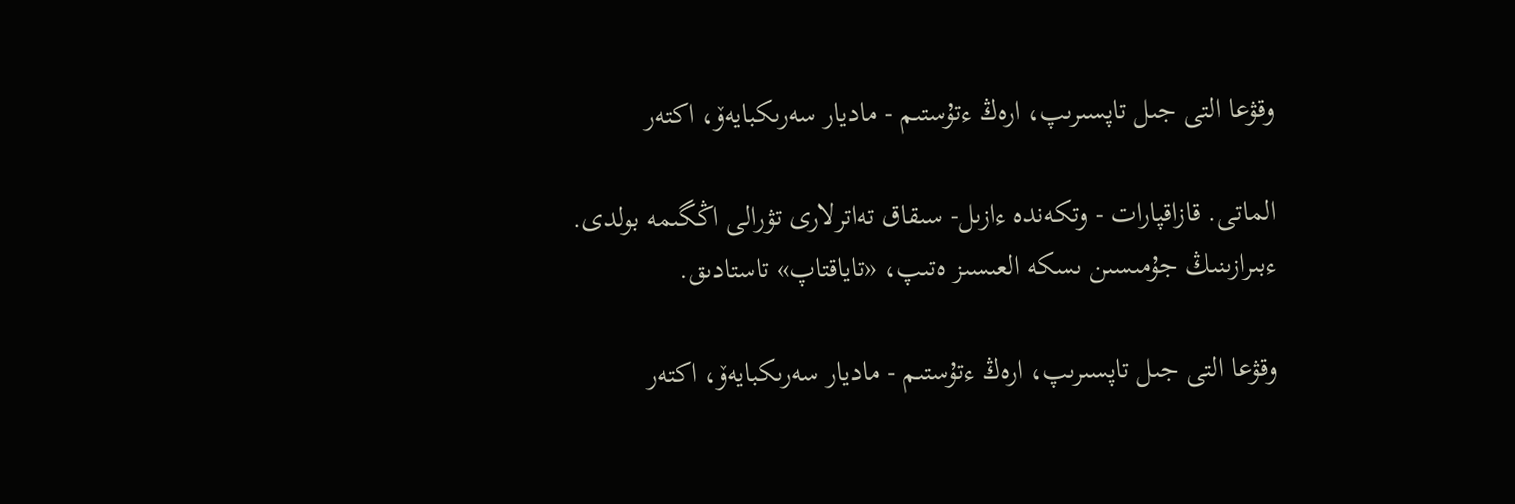وقۋعا التى جىل تاپسىرىپ، ارەڭ ءتۇستىم - ماديار سەرىكبايەۆ، اكتەر

الماتى. قازاقپارات - وتكەندە ءازىل- سىقاق تەاترلارى تۋرالى اڭگىمە بولدى. ءبىرازىنىڭ جۇمىسىن ىسكە العىسىز ەتىپ، «تاياقتاپ» تاستادىق.

وقۋعا التى جىل تاپسىرىپ، ارەڭ ءتۇستىم - ماديار سەرىكبايەۆ، اكتەر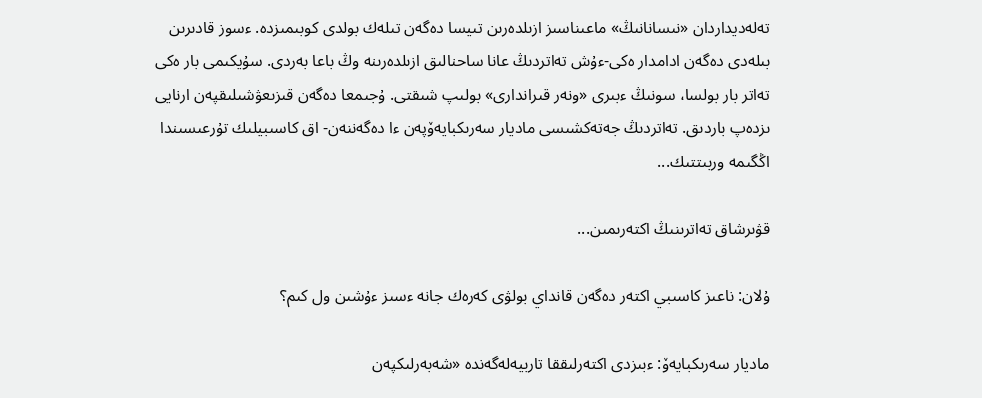تەلەديداردان «نىسانانىڭ» ماعىناسىز ازىلدەرىن تىيسا دەگەن تىلەك بولدى كوبىمىزدە. ءسوز قادىرىن بىلەدى دەگەن ادامدار ەكى-ءۇش تەاتردىڭ عانا ساحنالىق ازىلدەرىنە وڭ باعا بەردى. سۇيكىمى بار ەكى تەاتر بار بولسا، سونىڭ ءبىرى «ونەر قىراندارى» بولىپ شىقتى. ۇجىمعا دەگەن قىزىعۋشىلىقپەن ارنايى ىزدەپ باردىق. تەاتردىڭ جەتەكشىسى ماديار سەرىكبايەۆپەن ءا دەگەننەن- اق كاسىبيلىك تۇرعىسىندا اڭگىمە وربىتتىك...

قۋىرشاق تەاترىنىڭ اكتەرىمىن...

ۇلان: ناعىز كاسىبي اكتەر دەگەن قانداي بولۋى كەرەك جانە ءسىز ءۇشىن ول كىم؟

ماديار سەرىكبايەۆ: ءبىزدى اكتەرلىققا تاربيەلەگەندە «شەبەرلىكپەن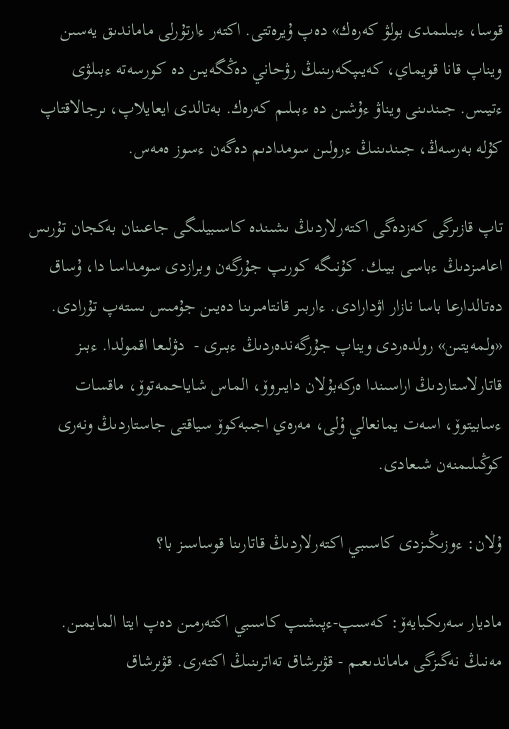قوسا، ءبىلىمدى بولۋ كەرەك» دەپ ۇيرەتتى. اكتەر ءارتۇرلى ماماندىق يەسىن ويناپ قانا قويماي، كەيىپكەرىنىڭ رۋحاني دەڭگەيىن دە كورسەتە ءبىلۋى ءتيىس. جىندىنى ويناۋ ءۇشىن دە ءبىلىم كەرەك. بەتالدى ايعايلاپ، ىرجالاقتاپ كۇلە بەرسەڭ، جىندىنىڭ ءرولىن سومدادىم دەگەن ءسوز ەمەس.

تاپ قازىرگى كەزدەگى اكتەرلاردىڭ ىشىندە كاسىبيلىگى جاعىنان بەكجان تۇرىس اعامىزدىڭ ءباسى بيىك. كۇنىگە كورىپ جۇرگەن وبرازدى سومداسا دا، ۇساق دەتالدارعا باسا نازار اۋدارادى. ءاربىر قانتامىرىنا دەيىن جۇمىس ىستەپ تۇرادى. «ولمەيتىن» رولدەردى ويناپ جۇرگەندەردىڭ ءبىرى -  دۋلىعا اقمولدا. ءبىز قاتارلاستاردىڭ اراسىندا ەركەبۇلان دايىروۆ، الماس شاياحمەتوۆ، ماقسات ءسابيتوۆ، اسەت يمانعالي ۇلى، مەرەي اجىبەكوۆ سياقتى جاستاردىڭ ونەرى كوڭىلىمنەن شىعادى.

ۇلان: ءوزىڭىزدى كاسىبي اكتەرلاردىڭ قاتارىنا قوساسىز با؟

ماديار سەرىكبايەۆ: كەسىپ-ءپىشىپ كاسىبي اكتەرمىن دەپ ايتا المايمىن. مەنىڭ نەگىزگى ماماندىعىم - قۋىرشاق تەاترىنىڭ اكتەرى. قۋىرشاق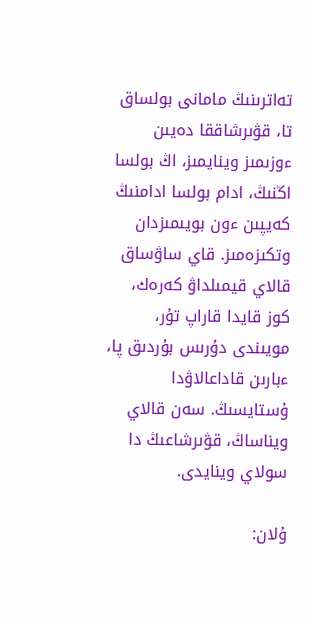تەاترىنىڭ مامانى بولساق تا، قۋىرشاققا دەيىن ءوزىمىز وينايمىز، اڭ بولسا اڭنىڭ، ادام بولسا ادامنىڭ كەيپىن ءون بويىمىزدان وتكىزەمىز. قاي ساۋساق قالاي قيمىلداۋ كەرەك، كوز قايدا قاراپ تۇر، مويىندى دۇرىس بۇردىق پا، ءبارىن قاداعالاۋدا ۇستايسىڭ. سەن قالاي ويناساڭ، قۋىرشاعىڭ دا سولاي وينايدى.

ۇلان: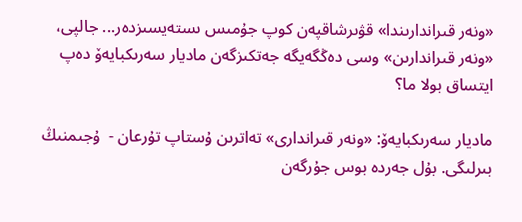«ونەر قىراندارىندا» قۋىرشاقپەن كوپ جۇمىس ىستەيسىزدەر... جالپى، «ونەر قىراندارىن» وسى دەڭگەيگە جەتكىزگەن ماديار سەرىكبايەۆ دەپ ايتساق بولا ما؟

ماديار سەرىكبايەۆ: «ونەر قىراندارى» تەاترىن ۇستاپ تۇرعان -  ۇجىمنىڭ بىرلىگى. بۇل جەردە بوس جۇرگەن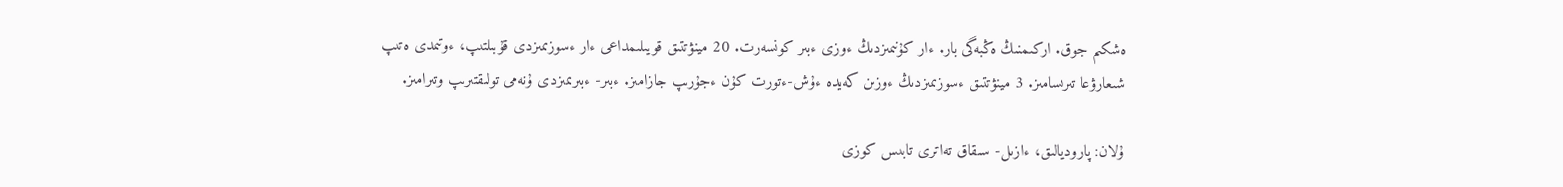ەشكىم جوق. اركىمنىڭ ەڭبەگى بار. ءار كۇنىمىزدىڭ ءوزى ءبىر كونسەرت. 20 مينۋتتىق قويىلىمداعى ءار ءسوزىمىزدى قۇبىلتىپ، ءوتىمدى ەتىپ شىعارۋعا تىرىسامىز. 3 مينۋتتىق ءسوزىمىزدىڭ ءوزىن كەيدە ءۇش-ءتورت كۇن ءجۇرىپ جازامىز. ءبىر- ءبىرىمىزدى ۇنەمى تولىقتىرىپ وتىرامىز.

ۇلان: پاروديالىق، ءازىل- سىقاق تەاترى تابىس كوزى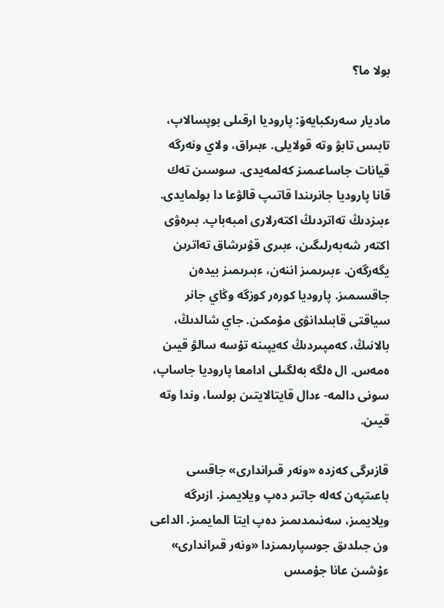بولا ما؟

ماديار سەرىكبايەۆ: پاروديا ارقىلى بوپسالاپ، تابىس تابۋ وتە قولايلى. ءبىراق، ولاي ونەرگە قيانات جاساعىمىز كەلمەيدى. سوسىن تەك قانا پاروديا جانرىندا قاتىپ قالۋعا دا بولمايدى. ءبىزدىڭ تەاتردىڭ اكتەرلارى امبەباپ. بىرەۋى اكتەر شەبەرلىگىن، ءبىرى قۋىرشاق تەاترىن يگەرگەن. ءبىرىمىز اننەن، ءبىرىمىز بيدەن جاقسىمىز. پاروديا كورەر كوزگە وڭاي جانر سياقتى قابىلدانۋى مۇمكىن. جاي شالدىڭ، بالانىڭ، كەمپىردىڭ كەيپىنە تۇسە سالۋ قيىن ەمەس. ال ەلگە بەلگىلى ادامعا پاروديا جاساپ، سونى دالمە- ءدال قايتالايتىن بولسا، وندا وتە قيىن.

قازىرگى كەزدە «ونەر قىراندارى» جاقسى باعىتپەن كەلە جاتىر دەپ ويلايمىز. ازىرگە ويلايمىز، سەنىمدىمىز دەپ ايتا المايمىز. الداعى ون جىلدىق جوسپارىمىزدا «ونەر قىراندارى» ءۇشىن عانا جۇمىس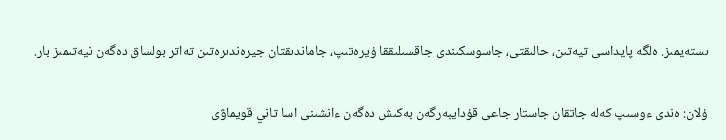ىستەيمىز. ەلگە پايداسى تيەتىن، حالىقتى، جاسوسكىندى جاقسىلىققا ۇيرەتىپ، جاماندىقتان جيرەندىرەتىن تەاتر بولساق دەگەن نيەتىمىز بار.

ۇلان: ەندى ءوسىپ كەلە جاتقان جاستار جاعى قۇدايبەرگەن بەكىش دەگەن ءانشىنى اسا تاني قويماۋى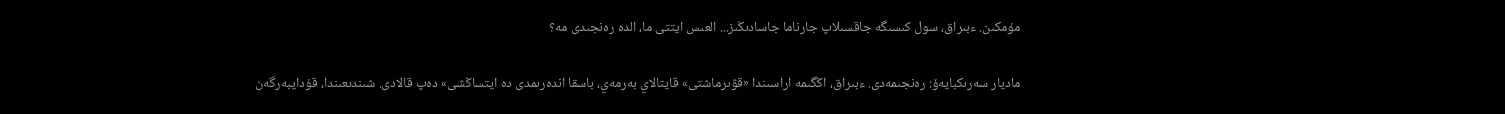مۇمكىن. ءبىراق، سول كىسىگە جاقسىلاپ جارناما جاسادىڭىز... العىس ايتتى ما، الدە رەنجىدى مە؟

ماديار سەرىكبايەۆ: رەنجىمەدى. ءبىراق، اڭگىمە اراسىندا «قۋىرماشتى» قايتالاي بەرمەي، باسقا اندەرىمدى دە ايتساڭشى» دەپ قالادى. شىندىعىندا، قۇدايبەرگەن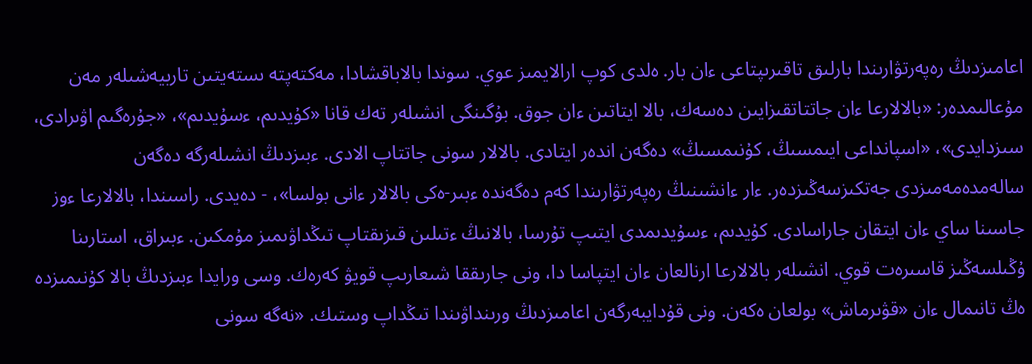اعامىزدىڭ رەپەرتۋارىندا بارلىق تاقىرىپتاعى ءان بار. ەلدى كوپ ارالايمىز عوي. سوندا بالاباقشادا، مەكتەپتە ىستەيتىن تاربيەشىلەر مەن مۇعالىمدەر: «بالالارعا ءان جاتتاتقىزايىن دەسەك، بالا ايتاتىن ءان جوق. بۇگىنگى انشىلەر تەك قانا «كۇيدىم، ءسۇيدىم»، «جۇرەگىم اۋىرادى، سىزدايدى»، «اسپانداعى ايىمسىڭ، كۇنىمسىڭ» دەگەن اندەر ايتادى. بالالار سونى جاتتاپ الادى. ءبىزدىڭ انشىلەرگە دەگەن سالەمدەمەمىزدى جەتكىزسەڭىزدەر. ءار ءانشىنىڭ رەپەرتۋارىندا كەم دەگەندە ءبىر-ەكى بالالار ءانى بولسا»، - دەيدى. راسىندا، بالالارعا ءوز جاسىنا ساي ءان ايتقان جاراسادى. كۇيدىم، ءسۇيدىمدى ايتىپ تۇرسا، بالانىڭ ءتىلىن قىزىقتاپ تىڭداۋىمىز مۇمكىن. ءبىراق، استارىنا ۇڭىلسەڭىز قاسىرەت قوي. انشىلەر بالالارعا ارنالعان ءان ايتپاسا دا، ونى جارىققا شىعارىپ قويۋ كەرەك. وسى ورايدا ءبىزدىڭ بالا كۇنىمىزدە ەڭ تانىمال ءان «قۋىرماش» بولعان ەكەن. ونى قۇدايبەرگەن اعامىزدىڭ ورىنداۋىندا تىڭداپ وستىك. «نەگە سونى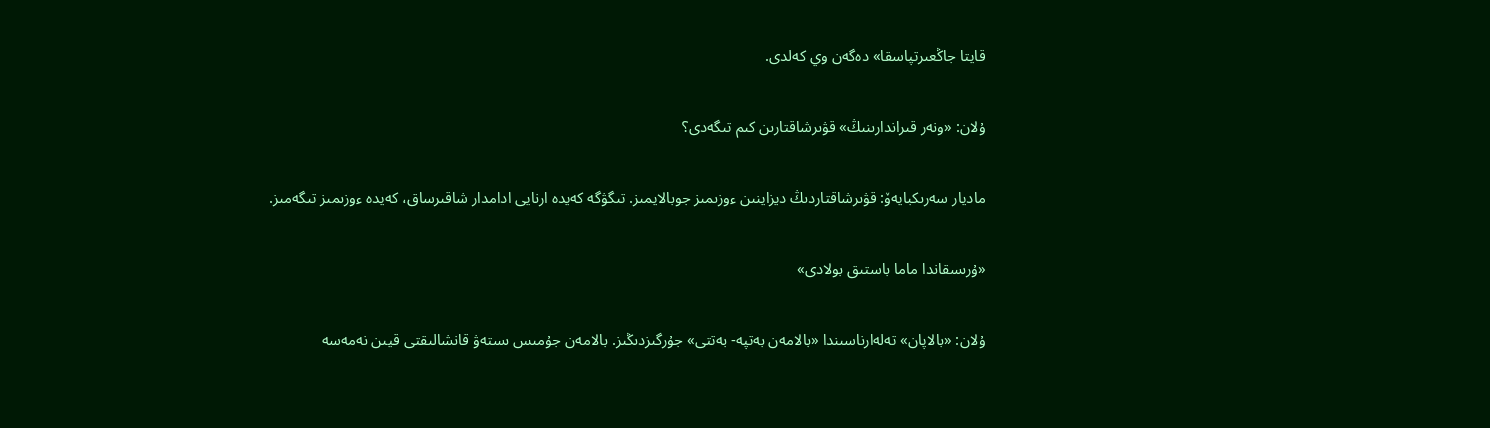قايتا جاڭعىرتپاسقا» دەگەن وي كەلدى.

ۇلان: «ونەر قىراندارىنىڭ» قۋىرشاقتارىن كىم تىگەدى؟

ماديار سەرىكبايەۆ: قۋىرشاقتاردىڭ ديزاينىن ءوزىمىز جوبالايمىز. تىگۋگە كەيدە ارنايى ادامدار شاقىرساق، كەيدە ءوزىمىز تىگەمىز.

«ۇرىسقاندا ماما باستىق بولادى»

ۇلان: «بالاپان» تەلەارناسىندا «بالامەن بەتپە- بەتتى» جۇرگىزدىڭىز. بالامەن جۇمىس ىستەۋ قانشالىقتى قيىن نەمەسە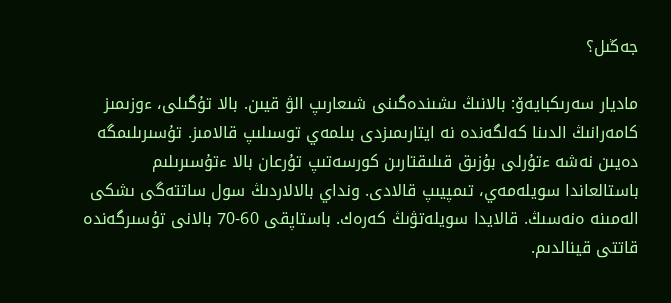جەڭىل؟

ماديار سەرىكبايەۆ: بالانىڭ ىشىندەگىنى شىعارىپ الۋ قيىن. بالا تۇگىلى، ءوزىمىز كامەرانىڭ الدىنا كەلگەندە نە ايتارىمىزدى بىلمەي توسىلىپ قالامىز. تۇسىرىلىمگە دەيىن نەشە ءتۇرلى بۇزىق قىلىقتارىن كورسەتىپ تۇرعان بالا ءتۇسىرىلىم باستالعاندا سويلەمەي، تىمپيىپ قالادى. ونداي بالالاردىڭ سول ساتتەگى ىشكى الەمىنە ەنەسىڭ. قالايدا سويلەتۋىڭ كەرەك. باستاپقى 60-70 بالانى تۇسىرگەندە قاتتى قينالدىم.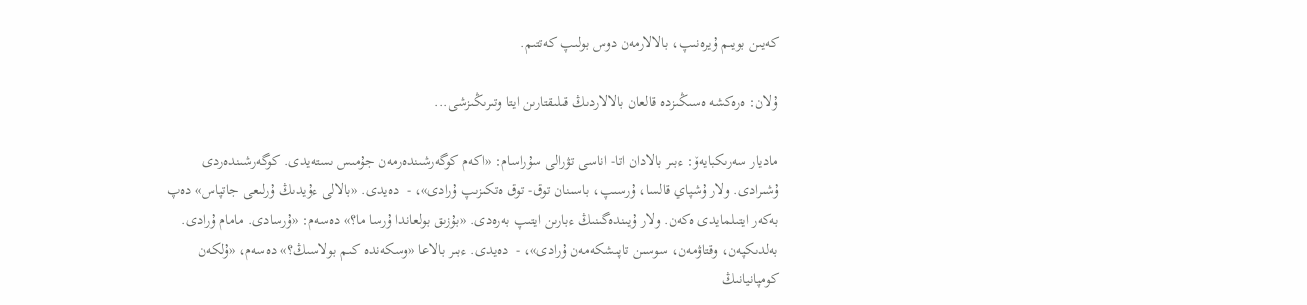كەيىن بويىم ۇيرەنىپ، بالالارمەن دوس بولىپ كەتتىم.

ۇلان: ەرەكشە ەسىڭىزدە قالعان بالالاردىڭ قىلىقتارىن ايتا وتىرىڭىزشى...

ماديار سەرىكبايەۆ: ءبىر بالادان اتا- اناسى تۋرالى سۇراسام: «اكەم كوگەرشىندەرمەن جۇمىس ىستەيدى. كوگەرشىندەردى ۇشىرادى. ولار ۇشپاي قالسا، ۇرسىپ، باسىنان توق- توق ەتكىزىپ ۇرادى»، -  دەيدى. «بالالى ءۇيدىڭ ۇرلىعى جاتپاس» دەپ بەكەر ايتىلمايدى ەكەن. ولار ۇيىندەگىنىڭ ءبارىن ايتىپ بەرەدى. «بۇزىق بولعاندا ۇرسا ما؟» دەسەم: «ۇرسادى. مامام ۇرادى. بەلدىكپەن، وقتاۋمەن، سوسىن تاپىشكەمەن ۇرادى»، -  دەيدى. ءبىر بالاعا «وسكەندە كىم بولاسىڭ؟» دەسەم، «ۇلكەن كومپانيانىڭ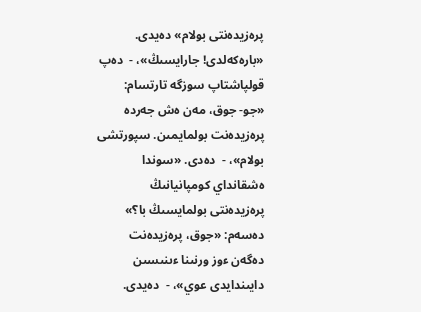پرەزيدەنتى بولام» دەيدى. «بارەكەلدى! جارايسىڭ»، -  دەپ قولپاشتاپ سوزگە تارتسام: «جو- جوق، مەن ەش جەردە پرەزيدەنت بولمايمىن. سپورتشى بولام»، -  دەدى. «سوندا ەشقانداي كومپانيانىڭ پرەزيدەنتى بولمايسىڭ با؟» دەسەم: «جوق، پرەزيدەنت دەگەن ءوز ورنىنا ءىنىسىن دايىندايدى عوي»، -  دەيدى.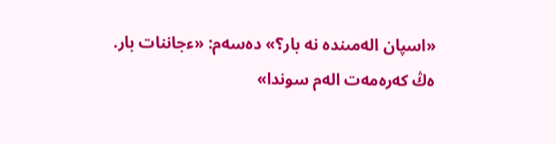«اسپان الەمىندە نە بار؟» دەسەم: «ءجاننات بار. ەڭ كەرەمەت الەم سوندا»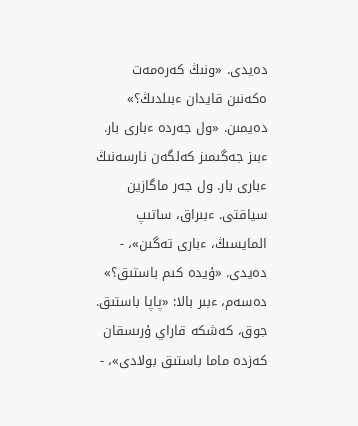دەيدى. «ونىڭ كەرەمەت ەكەنىن قايدان ءبىلدىڭ؟» دەيمىن. «ول جەردە ءبارى بار. ءبىز جەگىمىز كەلگەن نارسەنىڭ ءبارى بار. ول جەر ماگازين سياقتى. ءبىراق، ساتىپ المايسىڭ، ءبارى تەگىن»، -  دەيدى. «ۇيدە كىم باستىق؟» دەسەم، ءبىر بالا: «پاپا باستىق. جوق، كەشكە قاراي ۇرىسقان كەزدە ماما باستىق بولادى»، -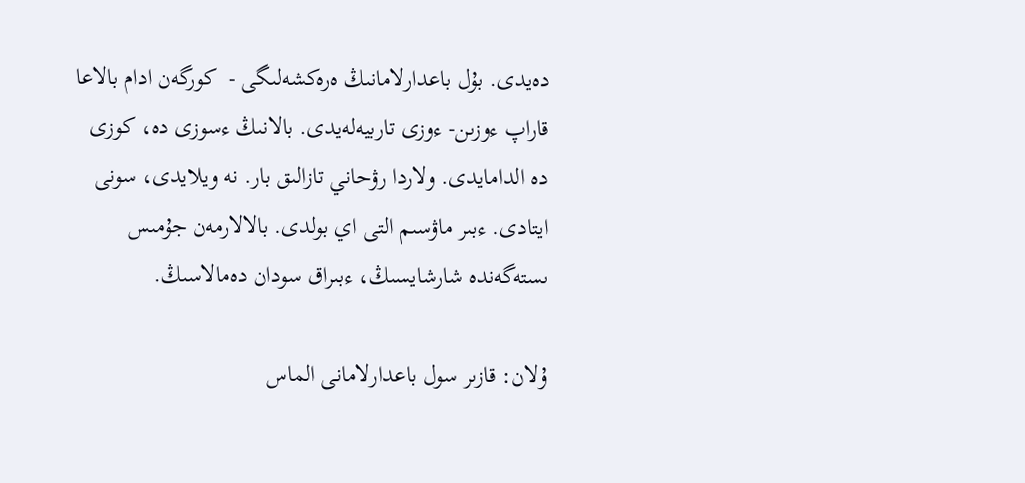دەيدى. بۇل باعدارلامانىڭ ەرەكشەلىگى -  كورگەن ادام بالاعا قاراپ ءوزىن- ءوزى تاربيەلەيدى. بالانىڭ ءسوزى دە، كوزى دە الدامايدى. ولاردا رۋحاني تازالىق بار. نە ويلايدى، سونى ايتادى. ءبىر ماۋسىم التى اي بولدى. بالالارمەن جۇمىس ىستەگەندە شارشايسىڭ، ءبىراق سودان دەمالاسىڭ.

ۇلان: قازىر سول باعدارلامانى الماس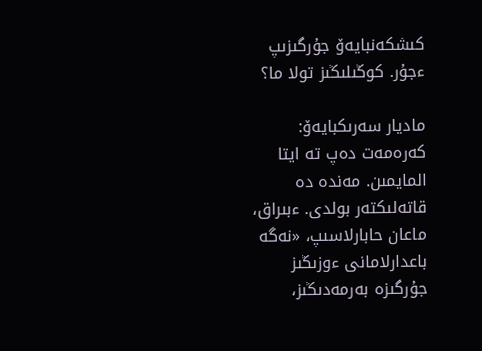كىشكەنبايەۆ جۇرگىزىپ ءجۇر. كوڭىلىڭىز تولا ما؟

ماديار سەرىكبايەۆ: كەرەمەت دەپ تە ايتا المايمىن. مەندە دە قاتەلىكتەر بولدى. ءبىراق، ماعان حابارلاسىپ، «نەگە باعدارلامانى ءوزىڭىز جۇرگىزە بەرمەدىڭىز،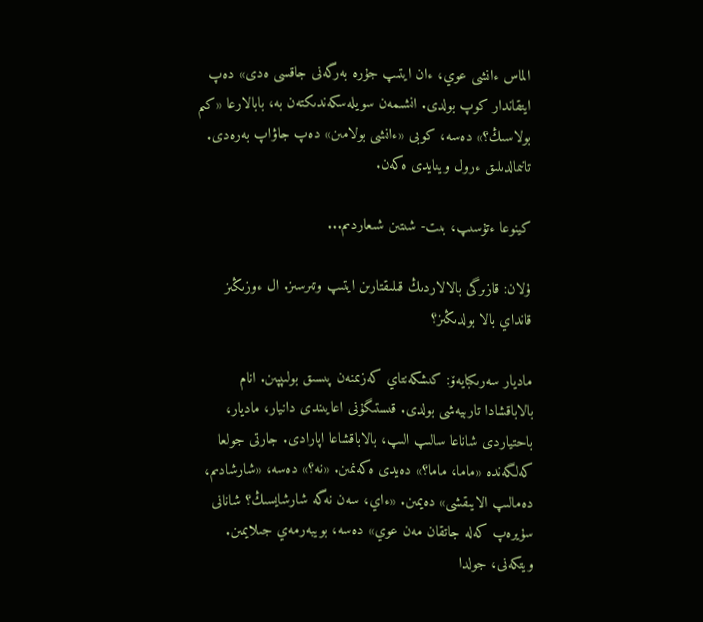الماس ءانشى عوي، ءان ايتىپ جۇرە بەرگەنى جاقسى ەدى» دەپ ايتقاندار كوپ بولدى. انشىمەن سويلەسكەندىكتەن بە، بابالارعا «كىم بولاسىڭ؟» دەسە، كوبى «ءانشى بولامىن» دەپ جاۋاپ بەرەدى. تانىمالدىلىق ءرول وينايدى ەكەن.

كينوعا ءتۇسىپ، بىت- شىتىن شىعاردىم...

ۇلان: قازىرگى بالالاردىڭ قىلىقتارىن ايتىپ وتىرسىز. ال ءوزىڭىز قانداي بالا بولدىڭىز؟

ماديار سەرىكبايەۆ: كىشكەنتاي كەزىمنەن پىسىق بولىپپىن. انام بالاباقشادا تاربيەشى بولدى. قىستىگۇنى اعايىندى دانيار، ماديار، باحتياردى شاناعا سالىپ الىپ، بالاباقشاعا اپارادى. جارتى جولعا كەلگەندە «ماما، ماما؟» دەيدى ەكەنمىن. «نە؟» دەسە، «شارشادىم، دەمالىپ الايىقشى» دەيمىن. «ءاي، سەن نەگە شارشايسىڭ؟ شانانى سۇيرەپ كەلە جاتقان مەن عوي» دەسە، بويبەرمەي جىلايمىن. ويتكەنى، جولدا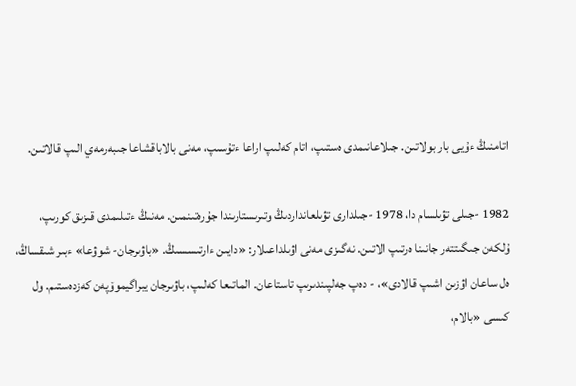اتامنىڭ ءۇيى بار بولاتىن. جىلاعانىمدى ەستىپ، اتام كەلىپ اراعا ءتۇسىپ، مەنى بالاباقشاعا جىبەرمەي الىپ قالاتىن.

1982 -جىلى تۋىلسام دا، 1978 -جىلدارى تۋىلعانداردىڭ وتىرىستارىندا جۇرەتىنمىن. مەنىڭ ءتىلىمدى قىزىق كورىپ، ۇلكەن جىگىتتەر جانىنا ەرتىپ الاتىن. نەگىزى مەنى اۋىلداعىلار: «دايىن ءارتىسسىڭ. «باۋىرجان- شوۋعا» ءبىر شىقساڭ، ەل ساعان اۋزىن اشىپ قالادى»، - دەپ جەلپىندىرىپ تاستاعان. الماتىعا كەلىپ، باۋىرجان يبراگيموۆپەن كەزدەستىم. ول كىسى «بالام،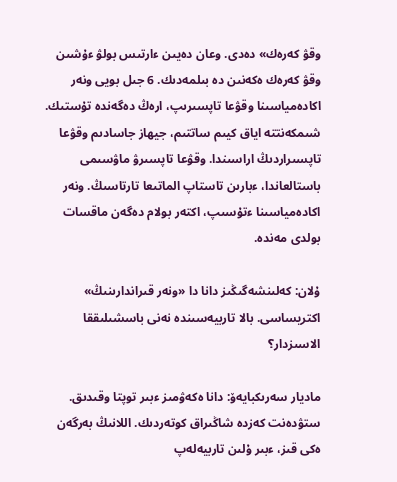وقۋ كەرەك» دەدى. وعان دەيىن ءارتىس بولۋ ءۇشىن وقۋ كەرەك ەكەنىن دە بىلمەدىك. 6 جىل بويى ونەر اكادەمياسىنا وقۋعا تاپسىرىپ، ارەڭ دەگەندە تۇستىك. شىمكەنتتە اياق كيىم ساتتىم، جيھاز جاسادىم وقۋعا تاپسىراردىڭ اراسىندا. وقۋعا تاپسىرۋ ماۋسىمى باستالعاندا، ءبارىن تاستاپ الماتىعا تارتاسىڭ. ونەر اكادەمياسىنا ءتۇسىپ، اكتەر بولام دەگەن ماقسات بولدى مەندە.

ۇلان: كەلىنشەگىڭىز دانا دا «ونەر قىراندارىنىڭ» اكتريساسى. بالا تاربيەسىندە نەنى باسشىلىققا الاسىزدار؟

ماديار سەرىكبايەۆ: دانا ەكەۋمىز ءبىر توپتا وقىدىق. ستۋدەنت كەزدە شاڭىراق كوتەردىك. اللانىڭ بەرگەن ەكى قىز، ءبىر ۇلىن تاربيەلەپ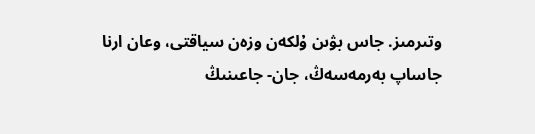وتىرمىز. جاس بۋىن ۇلكەن وزەن سياقتى، وعان ارنا جاساپ بەرمەسەڭ، جان- جاعىنىڭ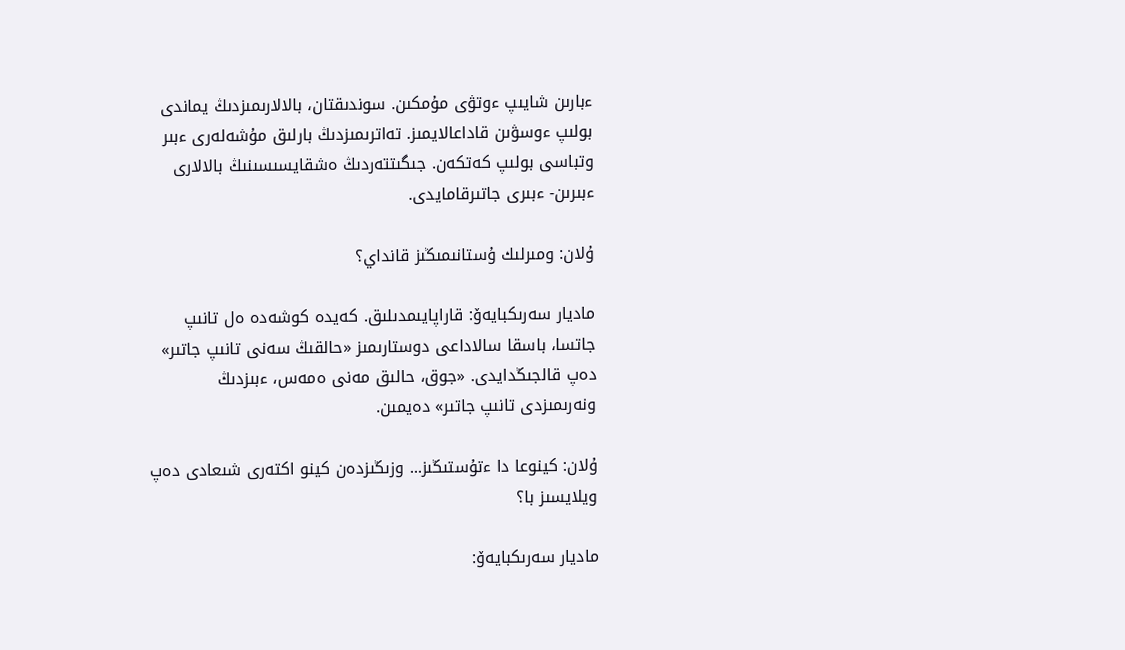ءبارىن شايىپ ءوتۋى مۇمكىن. سوندىقتان، بالالارىمىزدىڭ يماندى بولىپ ءوسۋىن قاداعالايمىز. تەاترىمىزدىڭ بارلىق مۇشەلەرى ءبىر وتباسى بولىپ كەتكەن. جىگىتتەردىڭ ەشقايسىسىنىڭ بالالارى ءبىرىن- ءبىرى جاتىرقامايدى.

ۇلان: ومىرلىك ۇستانىمىڭىز قانداي؟

ماديار سەرىكبايەۆ: قاراپايىمدىلىق. كەيدە كوشەدە ەل تانىپ جاتسا، باسقا سالاداعى دوستارىمىز «حالقىڭ سەنى تانىپ جاتىر» دەپ قالجىڭدايدى. «جوق، حالىق مەنى ەمەس، ءبىزدىڭ ونەرىمىزدى تانىپ جاتىر» دەيمىن.

ۇلان: كينوعا دا ءتۇستىڭىز... وزىڭىزدەن كينو اكتەرى شىعادى دەپ ويلايسىز با؟

ماديار سەرىكبايەۆ: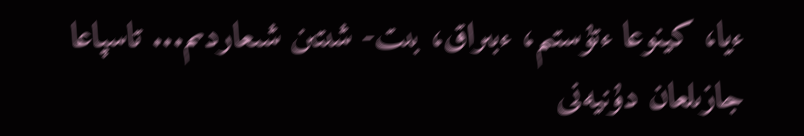ءيا، كينوعا ءتۇستىم، ءبىراق، بىت- شىتىن شىعاردىم... تاسپاعا جازىلعان دۇنيەنى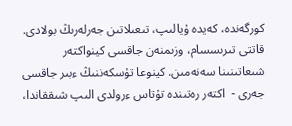كورگەندە، كەيدە ۇيالىپ، تىعىلاتىن جەرلەرىڭ بولادى. قاتتى تىرىسسام، وزىمنەن جاقسى كينواكتەر شىعاتىنىنا سەنەمىن. كينوعا تۇسكەننىڭ ءبىر جاقسى جەرى -  اكتەر رەتىندە تۇتاس ءرولدى الىپ شىققاندا،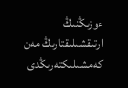ءوزىڭنىڭ ارتىقشىلىقتارىڭ مەن كەمشىلىكتەرىڭدى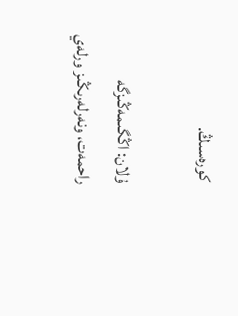كورەسىڭ.

ۇلان: اڭگىمەڭىزگە راحمەت، ونەرلەرىڭىز ورلەي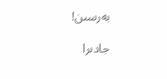بەرسىن!

جادىرا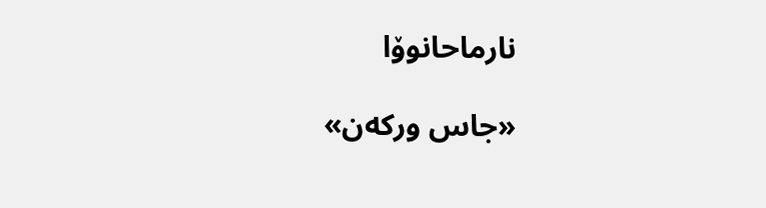نارماحانوۆا

«جاس وركەن»